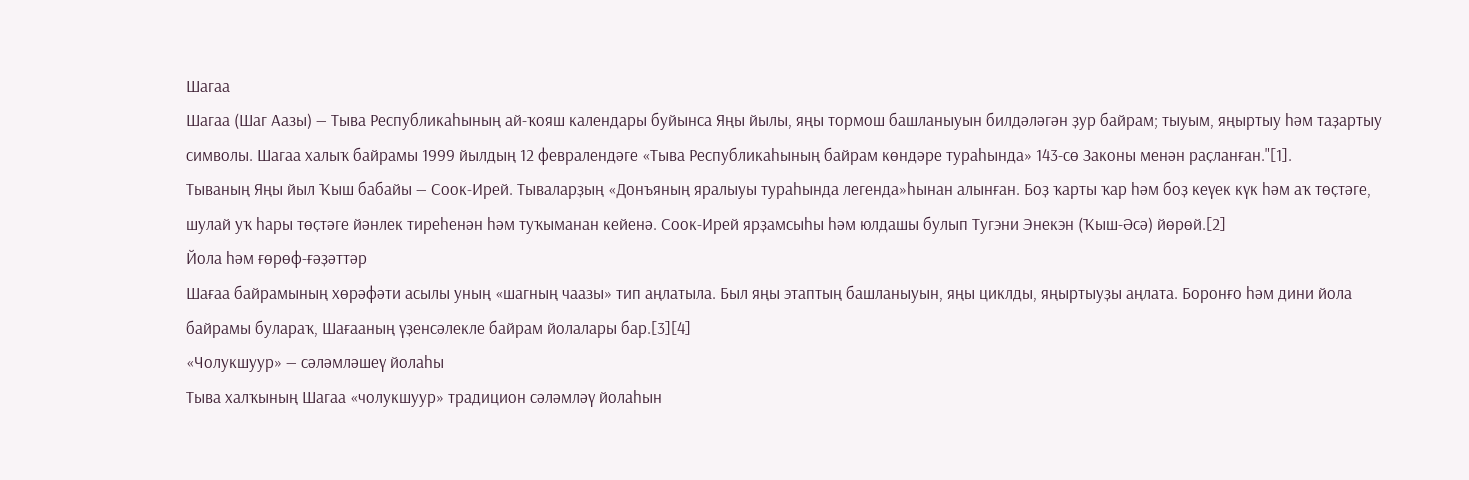Шагаа
Шагаа (Шаг Аазы) — Тыва Республикаһының ай-ҡояш календары буйынса Яңы йылы, яңы тормош башланыуын билдәләгән ҙур байрам; тыуым, яңыртыу һәм таҙартыу символы. Шагаа халыҡ байрамы 1999 йылдың 12 февралендәге «Тыва Республикаһының байрам көндәре тураһында» 143-сө Законы менән раҫланған."[1].
Тываның Яңы йыл Ҡыш бабайы — Соок-Ирей. Тываларҙың «Донъяның яралыуы тураһында легенда»һынан алынған. Боҙ ҡарты ҡар һәм боҙ кеүек күк һәм аҡ төҫтәге, шулай уҡ һары төҫтәге йәнлек тиреһенән һәм туҡыманан кейенә. Соок-Ирей ярҙамсыһы һәм юлдашы булып Тугэни Энекэн (Ҡыш-Әсә) йөрөй.[2]
Йола һәм ғөрөф-ғәҙәттәр
Шағаа байрамының хөрәфәти асылы уның «шагның чаазы» тип аңлатыла. Был яңы этаптың башланыуын, яңы циклды, яңыртыуҙы аңлата. Боронғо һәм дини йола байрамы булараҡ, Шағааның үҙенсәлекле байрам йолалары бар.[3][4]
«Чолукшуур» — сәләмләшеү йолаһы
Тыва халҡының Шагаа «чолукшуур» традицион сәләмләү йолаһын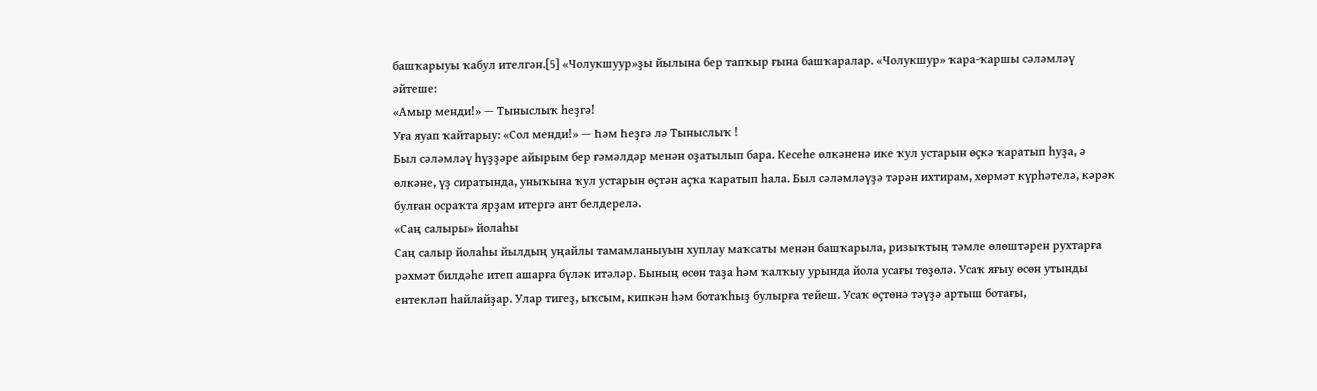башҡарыуы ҡабул ителгән.[5] «Чолукшуур»ҙы йылына бер тапҡыр ғына башҡаралар. «Чолукшур» ҡара-ҡаршы сәләмләү әйтеше:
«Амыр менди!» — Тыныслыҡ һеҙгә!
Уға яуап ҡайтарыу: «Сол менди!» — Һәм Һеҙгә лә Тыныслыҡ !
Был сәләмләү һүҙҙәре айырым бер ғәмәлдәр менән оҙатылып бара. Кесеһе өлкәненә ике ҡул устарын өҫкә ҡаратып һуҙа, ә өлкәне, үҙ сиратында, уныҡына ҡул устарын өҫтән аҫҡа ҡаратып һала. Был сәләмләүҙә тәрән ихтирам, хөрмәт күрһәтелә, кәрәк булған осраҡта ярҙам итергә ант белдерелә.
«Саң салыры» йолаһы
Саң салыр йолаһы йылдың уңайлы тамамланыуын хуплау маҡсаты менән башҡарыла, ризыҡтың тәмле өлөштәрен рухтарға рәхмәт билдәһе итеп ашарға бүләк итәләр. Бының өсөн таҙа һәм ҡалҡыу урында йола усағы төҙөлә. Усаҡ яғыу өсөн утынды ентекләп һайлайҙар. Улар тигеҙ, ыҡсым, кипкән һәм ботаҡһыҙ булырға тейеш. Усаҡ өҫтөнә тәүҙә артыш ботағы,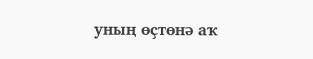уның өҫтөнә аҡ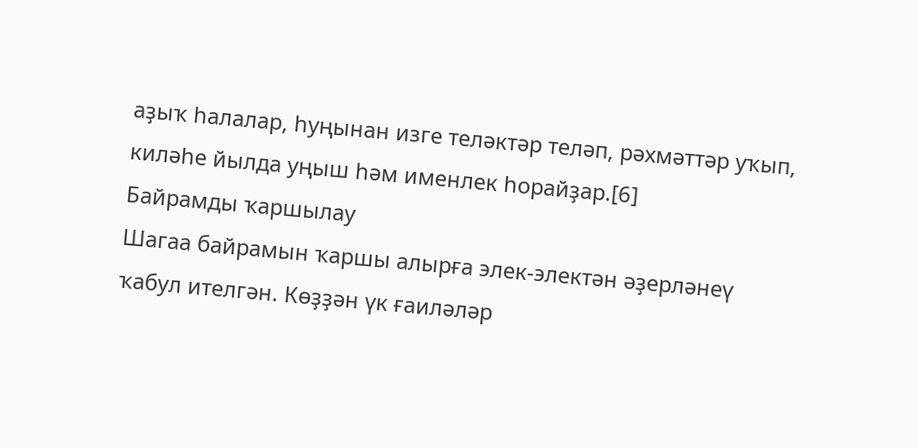аҙыҡ һалалар, һуңынан изге теләктәр теләп, рәхмәттәр уҡып, киләһе йылда уңыш һәм именлек һорайҙар.[6]
Байрамды ҡаршылау
Шагаа байрамын ҡаршы алырға элек-электән әҙерләнеү ҡабул ителгән. Көҙҙән үк ғаиләләр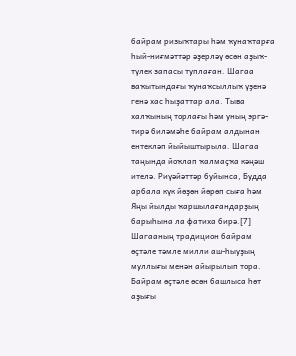байрам ризыҡтары һәм ҡунаҡтарға һый-ниғмәттәр әҙерләү өсөн аҙыҡ-түлек запасы туплаған. Шагаа ваҡытындағы ҡунаҡсыллыҡ үҙенә генә хас һыҙаттар ала. Тыва халҡының торлағы һәм уның эргә-тирә биләмәһе байрам алдынан ентекләп йыйыштырыла. Шагаа таңында йоҡлап ҡалмаҫҡа кәңәш ителә. Риүәйәттәр буйынса, Будда арбала күк йөҙөн йөрөп сыға һәм Яңы йылды ҡаршылағандарҙың барыһына ла фатиха бирә.[7] Шагааның традицион байрам өҫтәле тәмле милли аш-һыуҙың муллығы менән айырылып тора. Байрам өҫтәле өсөн башлыса һөт аҙығы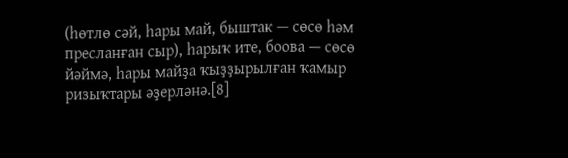(һөтлө сәй, һары май, быштак — сөсө һәм пресланған сыр), һарыҡ ите, боова — сөсө йәймә, һары майҙа ҡыҙҙырылған ҡамыр ризыҡтары әҙерләнә.[8]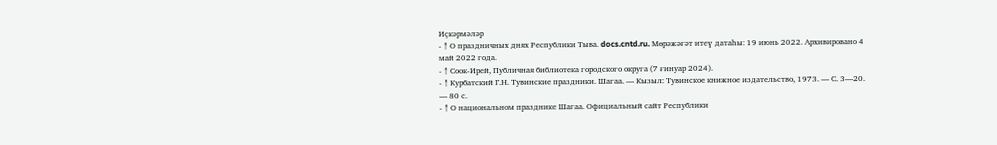Иҫкәрмәләр
- ↑ О праздничных днях Республики Тыва. docs.cntd.ru. Мөрәжәғәт итеү датаһы: 19 июнь 2022. Архивировано 4 май 2022 года.
- ↑ Соок-Ирей, Публичная библиотека городского округа (7 ғинуар 2024).
- ↑ Курбатский Г.Н. Тувинские праздники. Шагаа. — Кызыл: Тувинское книжное издательство, 1973. — С. 3—20. — 80 с.
- ↑ О национальном празднике Шагаа. Официальный сайт Республики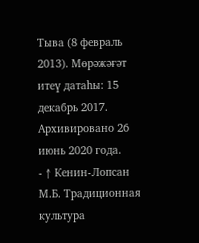Тыва (8 февраль 2013). Мөрәжәғәт итеү датаһы: 15 декабрь 2017. Архивировано 26 июнь 2020 года.
- ↑ Кенин-Лопсан М.Б. Традиционная культура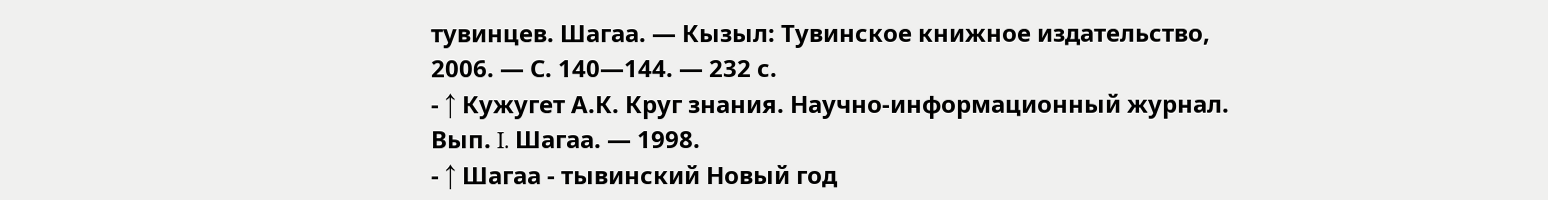тувинцев. Шагаа. — Кызыл: Тувинское книжное издательство, 2006. — С. 140—144. — 232 с.
- ↑ Кужугет А.К. Круг знания. Научно-информационный журнал. Вып. I. Шагаа. — 1998.
- ↑ Шагаа - тывинский Новый год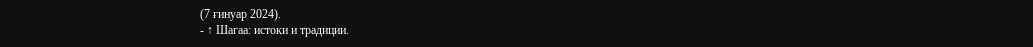(7 ғинуар 2024).
- ↑ Шагаа: истоки и традиции.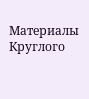Материалы Круглого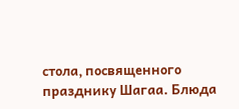стола, посвященного празднику Шагаа. Блюда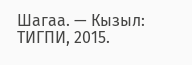Шагаа. — Кызыл: ТИГПИ, 2015.